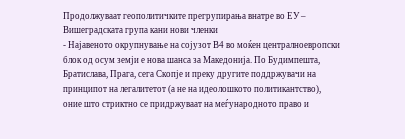Продолжуваат геополитичките прегрупирања внатре во ЕУ – Вишеградската група кани нови членки
- Најавеното окрупнување на сојузот В4 во моќен централноевропски блок од осум земји е нова шанса за Македонија. По Будимпешта, Братислава, Прага, сега Скопје и преку другите поддржувачи на принципот на легалитетот (а не на идеолошкото политикантство), оние што стриктно се придржуваат на меѓународното право и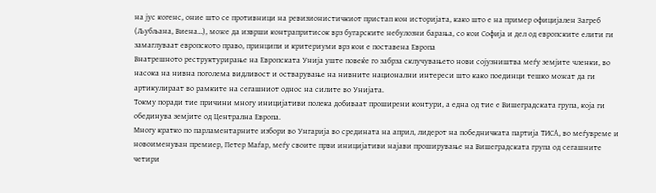на јус когенс, оние што се противници на ревизионистичкиот пристап кон историјата, како што е на пример официјален Загреб (Љубљана, Виена…), може да изврши контрапритисок врз бугарските небулозни барања, со кои Софија и дел од европските елити ги замаглуваат европското право, принципи и критериуми врз кои е поставена Европа
Внатрешното реструктурирање на Европската Унија уште повеќе го забрза склучувањето нови сојузништва меѓу земјите членки, во насока на нивна поголема видливост и остварување на нивните национални интереси што како поединци тешко можат да ги артикулираат во рамките на сегашниот однос на силите во Унијата.
Токму поради тие причини многу иницијативи полека добиваат проширени контури, а една од тие е Вишеградската група, која ги обединува земјите од Централна Европа.
Многу кратко по парламентарните избори во Унгарија во средината на април, лидерот на победничката партија ТИСА, во меѓувреме и новоименуван премиер, Петер Маѓар, меѓу своите први иницијативи најави проширување на Вишеградската група од сегашните четири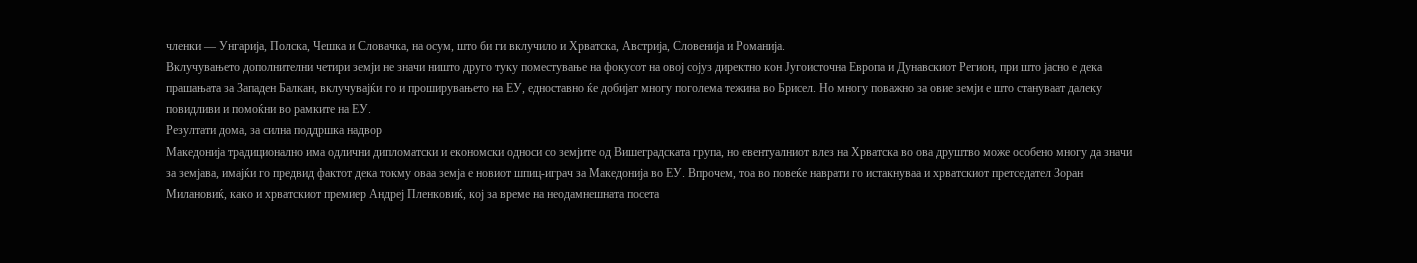членки — Унгарија, Полска, Чешка и Словачка, на осум, што би ги вклучило и Хрватска, Австрија, Словенија и Романија.
Вклучувањето дополнителни четири земји не значи ништо друго туку поместување на фокусот на овој сојуз директно кон Југоисточна Европа и Дунавскиот Регион, при што јасно е дека прашањата за Западен Балкан, вклучувајќи го и проширувањето на ЕУ, едноставно ќе добијат многу поголема тежина во Брисел. Но многу поважно за овие земји е што стануваат далеку повидливи и помоќни во рамките на ЕУ.
Резултати дома, за силна поддршка надвор
Македонија традиционално има одлични дипломатски и економски односи со земјите од Вишеградската група, но евентуалниот влез на Хрватска во ова друштво може особено многу да значи за земјава, имајќи го предвид фактот дека токму оваа земја е новиот шпиц-играч за Македонија во ЕУ. Впрочем, тоа во повеќе наврати го истакнуваа и хрватскиот претседател Зоран Милановиќ, како и хрватскиот премиер Андреј Пленковиќ, кој за време на неодамнешната посета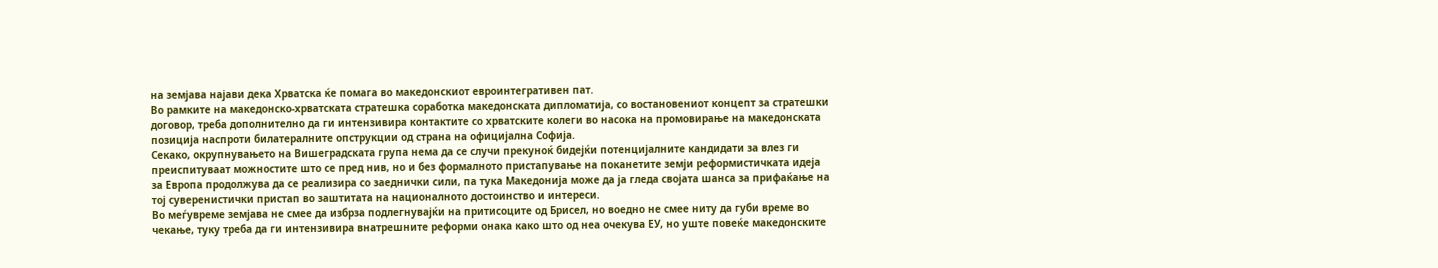на земјава најави дека Хрватска ќе помага во македонскиот евроинтегративен пат.
Во рамките на македонско-хрватската стратешка соработка македонската дипломатија, со востановениот концепт за стратешки договор, треба дополнително да ги интензивира контактите со хрватските колеги во насока на промовирање на македонската позиција наспроти билатералните опструкции од страна на официјална Софија.
Секако, окрупнувањето на Вишеградската група нема да се случи прекуноќ бидејќи потенцијалните кандидати за влез ги преиспитуваат можностите што се пред нив, но и без формалното пристапување на поканетите земји реформистичката идеја за Европа продолжува да се реализира со заеднички сили, па тука Македонија може да ја гледа својата шанса за прифаќање на тој суверенистички пристап во заштитата на националното достоинство и интереси.
Во меѓувреме земјава не смее да избрза подлегнувајќи на притисоците од Брисел, но воедно не смее ниту да губи време во чекање, туку треба да ги интензивира внатрешните реформи онака како што од неа очекува ЕУ, но уште повеќе македонските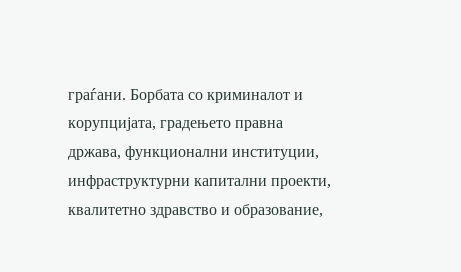граѓани. Борбата со криминалот и корупцијата, градењето правна држава, функционални институции, инфраструктурни капитални проекти, квалитетно здравство и образование,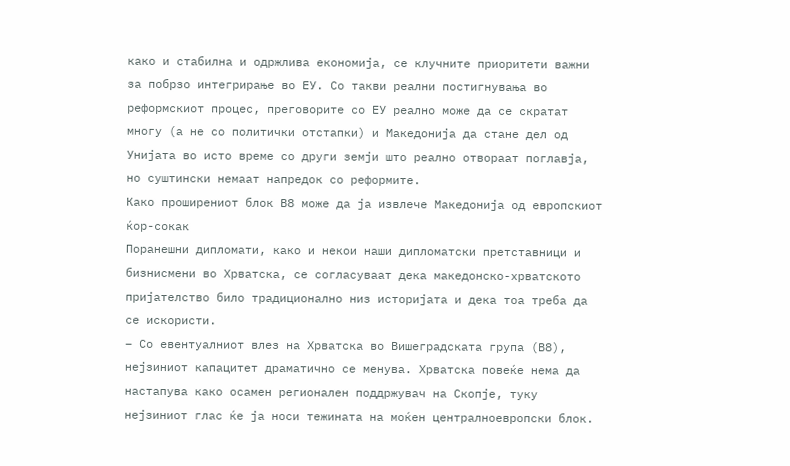како и стабилна и одржлива економија, се клучните приоритети важни за побрзо интегрирање во ЕУ. Со такви реални постигнувања во реформскиот процес, преговорите со ЕУ реално може да се скратат многу (а не со политички отстапки) и Македонија да стане дел од Унијата во исто време со други земји што реално отвораат поглавја, но суштински немаат напредок со реформите.
Како проширениот блок В8 може да ја извлече Македонија од европскиот ќор-сокак
Поранешни дипломати, како и некои наши дипломатски претставници и бизнисмени во Хрватска, се согласуваат дека македонско-хрватското пријателство било традиционално низ историјата и дека тоа треба да се искористи.
– Со евентуалниот влез на Хрватска во Вишеградската група (В8), нејзиниот капацитет драматично се менува. Хрватска повеќе нема да настапува како осамен регионален поддржувач на Скопје, туку нејзиниот глас ќе ја носи тежината на моќен централноевропски блок.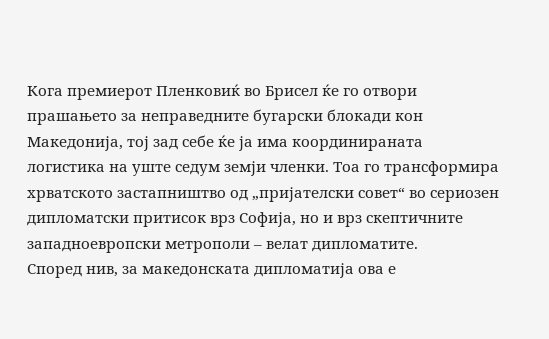Кога премиерот Пленковиќ во Брисел ќе го отвори прашањето за неправедните бугарски блокади кон Македонија, тој зад себе ќе ја има координираната логистика на уште седум земји членки. Тоа го трансформира хрватското застапништво од „пријателски совет“ во сериозен дипломатски притисок врз Софија, но и врз скептичните западноевропски метрополи – велат дипломатите.
Според нив, за македонската дипломатија ова е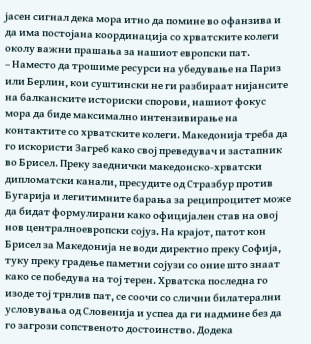јасен сигнал дека мора итно да помине во офанзива и да има постојана координација со хрватските колеги околу важни прашања за нашиот европски пат.
– Наместо да трошиме ресурси на убедување на Париз или Берлин, кои суштински не ги разбираат нијансите на балканските историски спорови, нашиот фокус мора да биде максимално интензивирање на контактите со хрватските колеги. Македонија треба да го искористи Загреб како свој преведувач и застапник во Брисел. Преку заеднички македонско-хрватски дипломатски канали, пресудите од Стразбур против Бугарија и легитимните барања за реципроцитет може да бидат формулирани како официјален став на овој нов централноевропски сојуз. На крајот, патот кон Брисел за Македонија не води директно преку Софија, туку преку градење паметни сојузи со оние што знаат како се победува на тој терен. Хрватска последна го изоде тој трнлив пат, се соочи со слични билатерални условувања од Словенија и успеа да ги надмине без да го загрози сопственото достоинство. Додека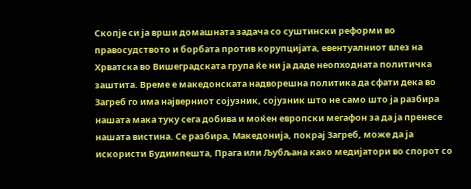Скопје си ја врши домашната задача со суштински реформи во правосудството и борбата против корупцијата, евентуалниот влез на Хрватска во Вишеградската група ќе ни ја даде неопходната политичка заштита. Време е македонската надворешна политика да сфати дека во Загреб го има најверниот сојузник, сојузник што не само што ја разбира нашата мака туку сега добива и моќен европски мегафон за да ја пренесе нашата вистина. Се разбира, Македонија, покрај Загреб, може да ја искористи Будимпешта, Прага или Љубљана како медијатори во спорот со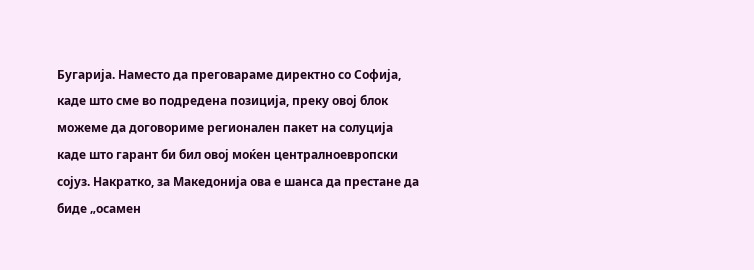Бугарија. Наместо да преговараме директно со Софија, каде што сме во подредена позиција, преку овој блок можеме да договориме регионален пакет на солуција каде што гарант би бил овој моќен централноевропски сојуз. Накратко, за Македонија ова е шанса да престане да биде „осамен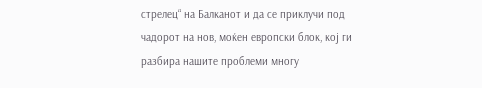стрелец“ на Балканот и да се приклучи под чадорот на нов, моќен европски блок, кој ги разбира нашите проблеми многу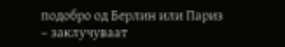подобро од Берлин или Париз – заклучуваат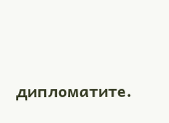дипломатите.